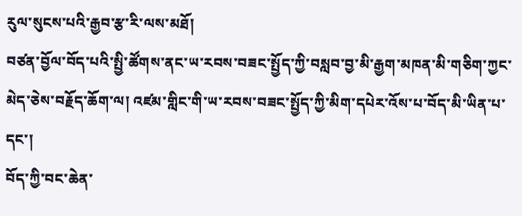རུལ་སུངས་པའི་རྒྱབ་རྩ་རི་ལས་མཐོ།
བཙན་བྱོལ་བོད་པའི་སྤྱི་ཚོགས་ནང་ཡ་རབས་བཟང་སྤྱོད་ཀྱི་བསླབ་བྱ་མི་རྒྱག་མཁན་མི་གཅིག་ཀྱང་མེད་ཅེས་བརྗོད་ཆོག་ལ། འཛམ་གླིང་གི་ཡ་རབས་བཟང་སྤྱོད་ཀྱི་མིག་དཔེར་འོས་པ་བོད་མི་ཡིན་པ་དང་།
བོད་ཀྱི་བང་ཆེན་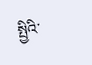སྤྱིའི་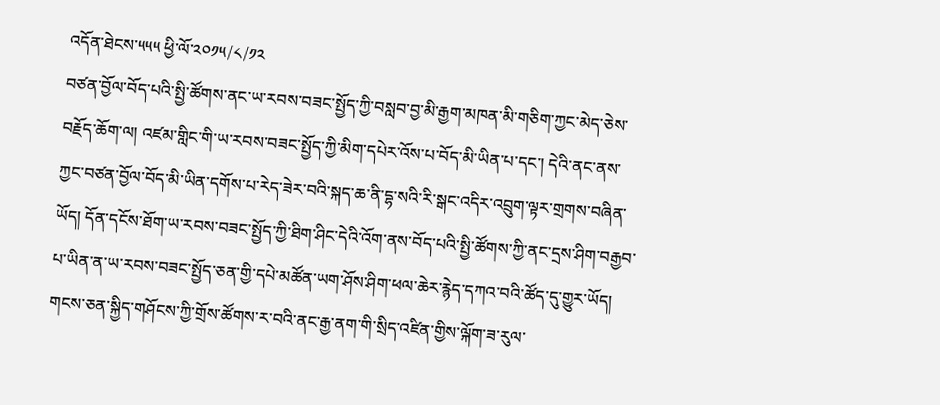འདོན་ཐེངས་༥༥༥ ཕྱི་ལོ་༢༠༡༥/༨/༡༢
བཙན་བྱོལ་བོད་པའི་སྤྱི་ཚོགས་ནང་ཡ་རབས་བཟང་སྤྱོད་ཀྱི་བསླབ་བྱ་མི་རྒྱག་མཁན་མི་གཅིག་ཀྱང་མེད་ཅེས་བརྗོད་ཆོག་ལ། འཛམ་གླིང་གི་ཡ་རབས་བཟང་སྤྱོད་ཀྱི་མིག་དཔེར་འོས་པ་བོད་མི་ཡིན་པ་དང་། དེའི་ནང་ནས་ཀྱང་བཙན་བྱོལ་བོད་མི་ཡིན་དགོས་པ་རེད་ཟེར་བའི་སྐད་ཆ་ནི་དྷ་སའི་རི་སྒང་འདིར་འབྲུག་ལྟར་གྲགས་བཞིན་ཡོད། དོན་དངོས་ཐོག་ཡ་རབས་བཟང་སྤྱོད་ཀྱི་ཐིག་ཤིང་དེའི་འོག་ནས་བོད་པའི་སྤྱི་ཚོགས་ཀྱི་ནང་དྲས་ཤིག་བརྒྱབ་པ་ཡིན་ན་ཡ་རབས་བཟང་སྤྱོད་ཅན་གྱི་དཔེ་མཚོན་ཡག་ཤོས་ཤིག་ཕལ་ཆེར་རྙེད་དཀའ་བའི་ཚོད་དུ་གྱུར་ཡོད། གངས་ཅན་སྐྱིད་གཤོངས་ཀྱི་གྲོས་ཚོགས་ར་བའི་ནང་རྒྱ་ནག་གི་སྲིད་འཛིན་གྱིས་ལྐོག་ཟ་རུལ་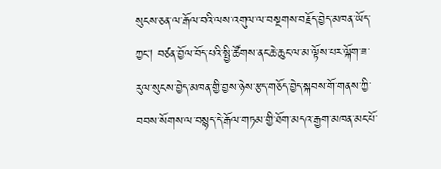སུངས་ཅན་ལ་རྒོལ་བའི་ལས་འགུལ་ལ་བསྔགས་བརྗོད་བྱེད་མཁན་ཡོད་ཀྱང། བཙན་བྱོལ་བོད་པའི་སྤྱི་ཚོགས་ནང་ཆེ་ཆུང་ལ་མ་ལྟོས་པར་ལྐོག་ཟ་རུལ་སུངས་བྱེད་མཁན་གྱི་བྱས་ཉེས་རྩད་གཅོད་བྱེད་སྐབས་གོ་གནས་ཀྱི་བབས་སོགས་ལ་བསྙད་དེ་རྒོལ་གཏམ་གྱི་ཐོག་མདའ་རྒྱག་མཁན་མང་པོ་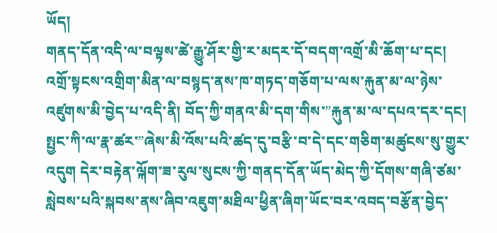ཡོད།
གནད་དོན་འདི་ལ་བལྟས་ཚེ་རྒྱུ་ཤོར་གྱི་ར་མདར་དོ་བདག་འགྲོ་མི་ཆོག་པ་དང། འགྲོ་སྟངས་འགྲིག་མིན་ལ་བསྙད་ནས་ཁ་གཏད་གཅོག་པ་ལས་རྐུན་མ་ལ་ཉེས་འཛུགས་མི་བྱེད་པ་འདི་ནི། བོད་ཀྱི་གནའ་མི་དག་གིས་”རྐུན་མ་ལ་དཔའ་དར་དང། སྤྱང་ཀི་ལ་རྣ་ཚར་”ཞེས་མི་འོས་པའི་ཚད་དུ་བརྩི་བ་དེ་དང་གཅིག་མཚུངས་སུ་གྱུར་འདུག དེར་བརྟེན་ལྐོག་ཟ་རུལ་སུངས་ཀྱི་གནད་དོན་ཡོད་མེད་ཀྱི་དོགས་གཞི་ཙམ་སླེབས་པའི་སྐབས་ནས་ཞིབ་འཇུག་མཐིལ་ཕྱིན་ཞིག་ཡོང་བར་འབད་བརྩོན་བྱེད་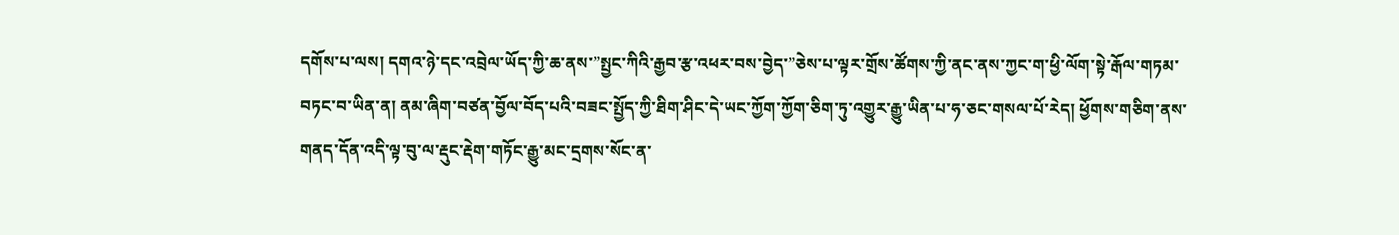དགོས་པ་ལས། དགའ་ཉེ་དང་འབྲེལ་ཡོད་ཀྱི་ཆ་ནས་”སྤྱང་ཀིའི་རྒྱབ་རྩ་འཕར་བས་བྱེད་”ཅེས་པ་ལྟར་གྲོས་ཚོགས་ཀྱི་ནང་ནས་ཀྱང་ག་ཕྱི་ལོག་སྟེ་རྒོལ་གཏམ་བཏང་བ་ཡིན་ན། ནམ་ཞིག་བཙན་བྱོལ་བོད་པའི་བཟང་སྤྱོད་ཀྱི་ཐིག་ཤིང་དེ་ཡང་ཀྱོག་ཀྱོག་ཅིག་ཏུ་འགྱུར་རྒྱུ་ཡིན་པ་ཧ་ཅང་གསལ་པོ་རེད། ཕྱོགས་གཅིག་ནས་གནད་དོན་འདི་ལྟ་བུ་ལ་རྡུང་རྡེག་གཏོང་རྒྱུ་མང་དྲགས་སོང་ན་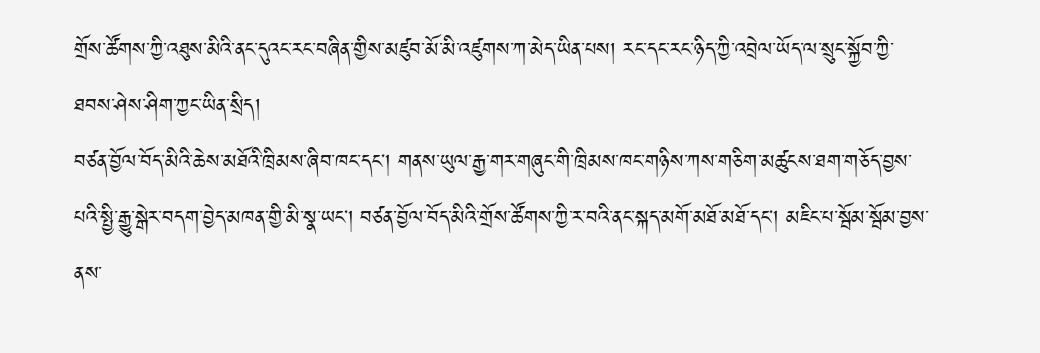གྲོས་ཚོགས་ཀྱི་འཐུས་མིའི་ནང་དུའང་རང་བཞིན་གྱིས་མཛུབ་མོ་མི་འཛུགས་ཀ་མེད་ཡིན་པས། རང་དང་རང་ཉིད་ཀྱི་འབྲེལ་ཡོད་ལ་སྲུང་སྐྱོབ་ཀྱི་ཐབས་ཤེས་ཤིག་ཀྱང་ཡིན་སྲིད།
བཙན་བྱོལ་བོད་མིའི་ཆེས་མཐོའི་ཁྲིམས་ཞིབ་ཁང་དང། གནས་ཡུལ་རྒྱ་གར་གཞུང་གི་ཁྲིམས་ཁང་གཉིས་ཀས་གཅིག་མཚུངས་ཐག་གཅོད་བྱས་པའི་སྤྱི་རྒྱུ་སྒེར་བདག་བྱེད་མཁན་གྱི་མི་སྣ་ཡང། བཙན་བྱོལ་བོད་མིའི་གྲོས་ཚོགས་ཀྱི་ར་བའི་ནང་སྐད་མགོ་མཐོ་མཐོ་དང། མཇིང་པ་སྦོམ་སྦོམ་བྱས་ནས་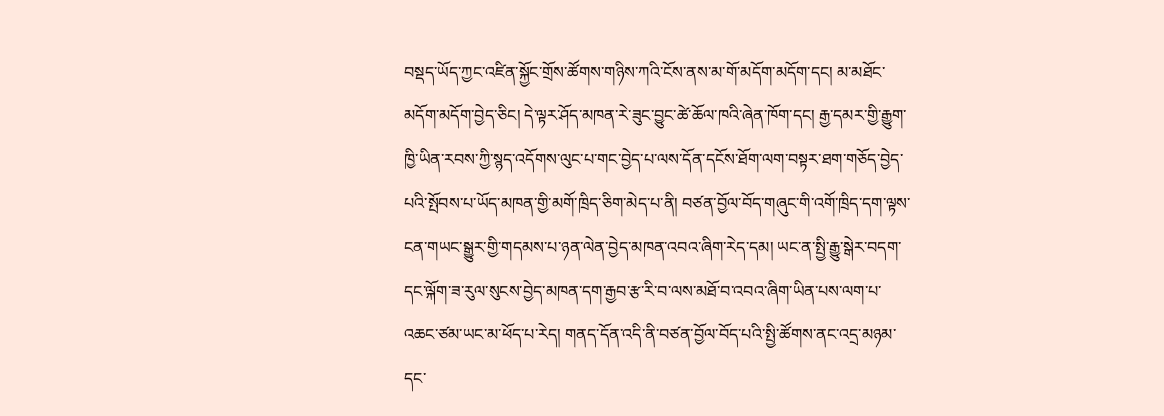བསྡད་ཡོད་ཀྱང་འཛིན་སྐྱོང་གྲོས་ཚོགས་གཉིས་ཀའི་ངོས་ནས་མ་གོ་མདོག་མདོག་དང། མ་མཐོང་མདོག་མདོག་བྱེད་ཅིང། དེ་ལྟར་ཤོད་མཁན་རེ་ཟུང་བྱུང་ཚེ་ཆོལ་ཁའི་ཞེན་ཁོག་དང། རྒྱ་དམར་གྱི་རྒྱུག་ཁྱི་ཡིན་རབས་ཀྱི་སྙད་འདོགས་ལུང་པ་གང་བྱེད་པ་ལས་དོན་དངོས་ཐོག་ལག་བསྟར་ཐག་གཅོད་བྱེད་པའི་སྤོབས་པ་ཡོད་མཁན་གྱི་མགོ་ཁྲིད་ཅིག་མེད་པ་ནི། བཙན་བྱོལ་བོད་གཞུང་གི་འགོ་ཁྲིད་དག་ལྟས་ངན་གཡང་སྒྱུར་གྱི་གདམས་པ་ཉན་ལེན་བྱེད་མཁན་འབའ་ཞིག་རེད་དམ། ཡང་ན་སྤྱི་རྒྱུ་སྒེར་བདག་དང་ལྐོག་ཟ་རུལ་སུངས་བྱེད་མཁན་དག་རྒྱབ་རྩ་རི་བ་ལས་མཐོ་བ་འབའ་ཞིག་ཡིན་པས་ལག་པ་འཆང་ཙམ་ཡང་མ་ཕོད་པ་རེད། གནད་དོན་འདི་ནི་བཙན་བྱོལ་བོད་པའི་སྤྱི་ཚོགས་ནང་འདྲ་མཉམ་དང་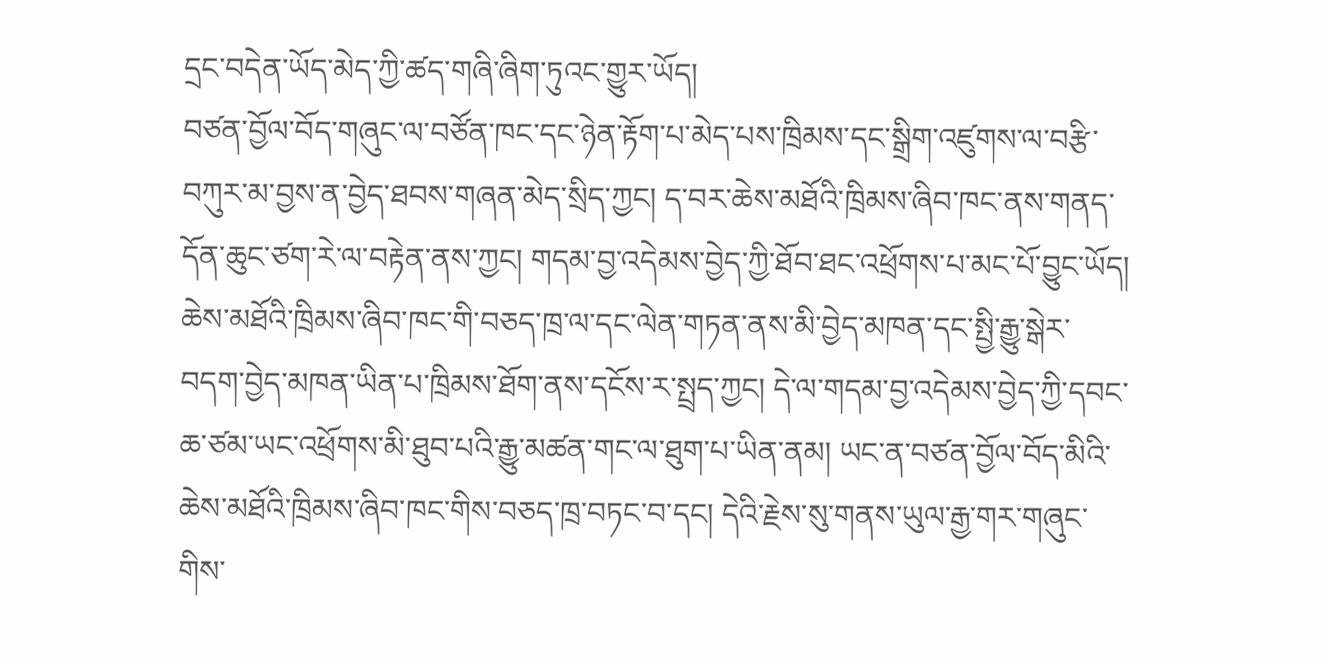དྲང་བདེན་ཡོད་མེད་ཀྱི་ཚད་གཞི་ཞིག་ཏུའང་གྱུར་ཡོད།
བཙན་བྱོལ་བོད་གཞུང་ལ་བཙོན་ཁང་དང་ཉེན་རྟོག་པ་མེད་པས་ཁྲིམས་དང་སྒྲིག་འཛུགས་ལ་བརྩི་བཀུར་མ་བྱས་ན་བྱེད་ཐབས་གཞན་མེད་སྲིད་ཀྱང། ད་བར་ཆེས་མཐོའི་ཁྲིམས་ཞིབ་ཁང་ནས་གནད་དོན་ཆུང་ཙག་རེ་ལ་བརྟེན་ནས་ཀྱང། གདམ་བྱ་འདེམས་བྱེད་ཀྱི་ཐོབ་ཐང་འཕྲོགས་པ་མང་པོ་བྱུང་ཡོད། ཆེས་མཐོའི་ཁྲིམས་ཞིབ་ཁང་གི་བཅད་ཁྲ་ལ་དང་ལེན་གཏན་ནས་མི་བྱེད་མཁན་དང་སྤྱི་རྒྱུ་སྒེར་བདག་བྱེད་མཁན་ཡིན་པ་ཁྲིམས་ཐོག་ནས་དངོས་ར་སྤྲད་ཀྱང། དེ་ལ་གདམ་བྱ་འདེམས་བྱེད་ཀྱི་དབང་ཆ་ཙམ་ཡང་འཕྲོགས་མི་ཐུབ་པའི་རྒྱུ་མཚན་གང་ལ་ཐུག་པ་ཡིན་ནམ། ཡང་ན་བཙན་བྱོལ་བོད་མིའི་ཆེས་མཐོའི་ཁྲིམས་ཞིབ་ཁང་གིས་བཅད་ཁྲ་བཏང་བ་དང། དེའི་རྗེས་སུ་གནས་ཡུལ་རྒྱ་གར་གཞུང་གིས་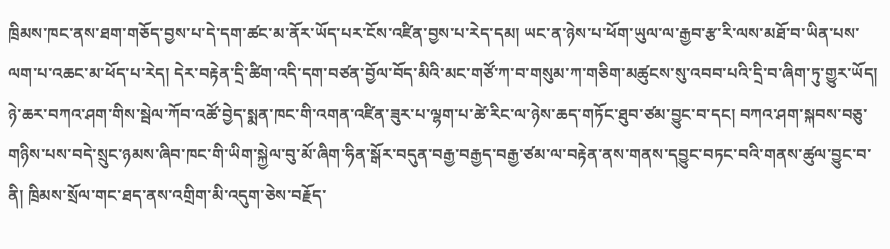ཁྲིམས་ཁང་ནས་ཐག་གཅོད་བྱས་པ་དེ་དག་ཚང་མ་ནོར་ཡོད་པར་ངོས་འཛིན་བྱས་པ་རེད་དམ། ཡང་ན་ཉེས་པ་ཕོག་ཡུལ་ལ་རྒྱབ་རྩ་རི་ལས་མཐོ་བ་ཡིན་པས་ལག་པ་འཆང་མ་ཕོད་པ་རེད། དེར་བརྟེན་དྲི་ཚིག་འདི་དག་བཙན་བྱོལ་བོད་མིའི་མང་གཙོ་ཀ་བ་གསུམ་ཀ་གཅིག་མཚུངས་སུ་འབབ་པའི་དྲི་བ་ཞིག་ཏུ་གྱུར་ཡོད།
ཉེ་ཆར་བཀའ་ཤག་གིས་སྦེལ་ཀོབ་འཚོ་བྱེད་སྨན་ཁང་གི་འགན་འཛིན་ཟུར་པ་ལྷག་པ་ཚེ་རིང་ལ་ཉེས་ཆད་གཏོང་ཐུབ་ཙམ་བྱུང་བ་དང། བཀའ་ཤག་སྐབས་བཅུ་གཉིས་པས་བདེ་སྲུང་ཉམས་ཞིབ་ཁང་གི་ཡིག་སྐྱེལ་བུ་མོ་ཞིག་ཧིན་སྒོར་བདུན་བརྒྱ་བརྒྱད་བརྒྱ་ཙམ་ལ་བརྟེན་ནས་གནས་དབྱུང་བཏང་བའི་གནས་ཚུལ་བྱུང་བ་ནི། ཁྲིམས་སྲོལ་གང་ཐད་ནས་འགྲིག་མི་འདུག་ཅེས་བརྗོད་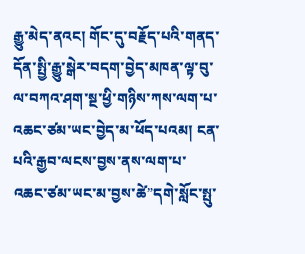རྒྱུ་མེད་ནའང། གོང་དུ་བརྗོད་པའི་གནད་དོན་སྤྱི་རྒྱུ་སྒེར་བདག་བྱེད་མཁན་ལྟ་བུ་ལ་བཀའ་ཤག་སྔ་ཕྱི་གཉིས་ཀས་ལག་པ་འཆང་ཙམ་ཡང་བྱེད་མ་ཕོད་པའམ། ངན་པའི་རྒྱབ་ལངས་བྱས་ནས་ལག་པ་འཆང་ཙམ་ཡང་མ་བྱས་ཚེ”དགེ་སློང་སྤུ་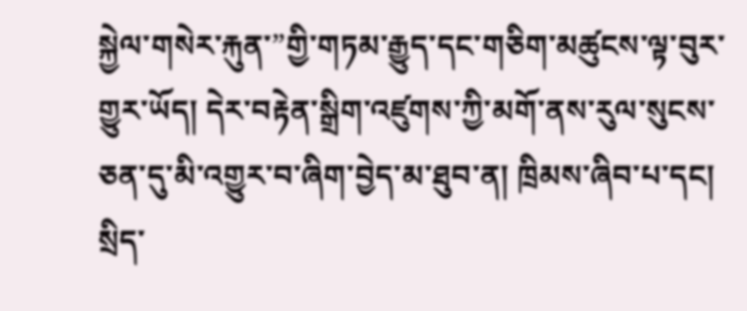སྐྱེལ་གསེར་རྐུན་”གྱི་གཏམ་རྒྱུད་དང་གཅིག་མཚུངས་ལྟ་བུར་གྱུར་ཡོད། དེར་བརྟེན་སྒྲིག་འཛུགས་ཀྱི་མགོ་ནས་རུལ་སུངས་ཅན་དུ་མི་འགྱུར་བ་ཞིག་བྱེད་མ་ཐུབ་ན། ཁྲིམས་ཞིབ་པ་དང། སྲིད་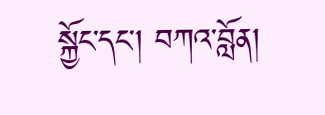སྐྱོང་དང། བཀའ་བློན།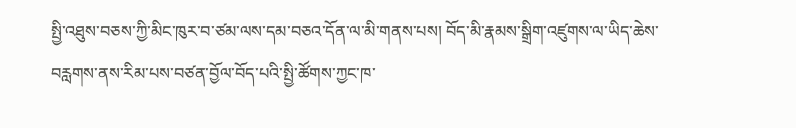སྤྱི་འཐུས་བཅས་ཀྱི་མིང་ཁུར་བ་ཙམ་ལས་དམ་བཅའ་དོན་ལ་མི་གནས་པས། བོད་མི་རྣམས་སྒྲིག་འཛུགས་ལ་ཡིད་ཆེས་བརླགས་ནས་རིམ་པས་བཙན་བྱོལ་བོད་པའི་སྤྱི་ཚོགས་ཀྱང་ཁ་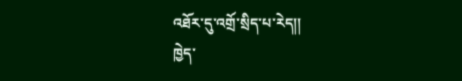འཐོར་དུ་འགྲོ་སྲིད་པ་རེད།།
ཁྱེད་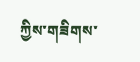ཀྱིས་གཟིགས་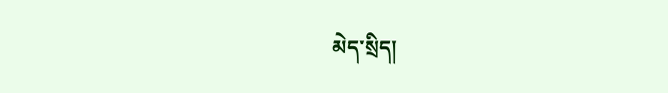མེད་སྲིད།